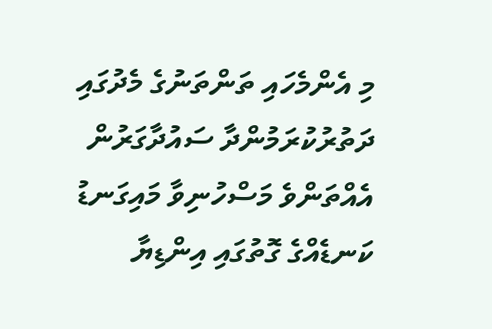މި އެންމެހައި ތަންތަނުގެ މެދުގައި ދަތުރުކުރަމުންދާ ސައުދާގަރުން އެއްތަންވެ މަސްހުނިވާ މައިގަނޑު ކަނޑެއްގެ ގޮތުގައި އިންޑިޔާ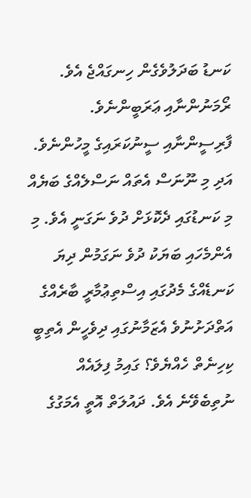ކަނޑު ބަދަލުވެގެން ހިނގައްޖެ އެވެ. ރޯމަނުންނާއި ޢަރަބީންނެވެ. ފާރިސީންނާއި ސީނުކަރައިގެ މީހުންނެވެ. އަދި މި ނޫނަސް އެތައް ނަސްލެއްގެ ބަޔެއް މި ކަނޑުގައި ދެކޮޅަށް ދުވެ ނަގަނީ އެވެ. މި އެންމެހައި ބަޔަކު ދުވެ ނަގަމުން ދިޔަ ކަނޑެއްގެ މެދުގައި އިސްތިޢުމާރީ ބާރެއްގެ އަތްދަށުނުވެ އެޒަމާނުގައި ދިވެހީން އެތިބީ ކިހިނެތް ހެއްޔެވެ؟ ގައިމު ފިލައެއް ނުތިބެވޭނެ އެވެ. ދައުލަތް އޮތީ އެމަގުގެ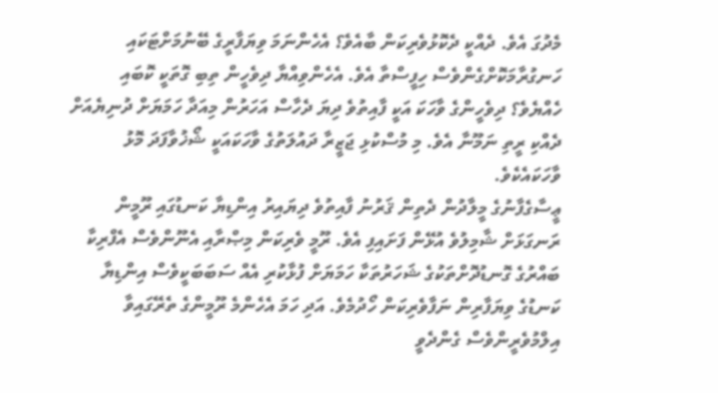މެދުގަ އެވެ. ދެއްކީ ދެކޮޅުވެރިކަން ބާއެވެ؟ އެހެންނަމަ ވިޔަފާރީގެ ބޭނުމަށްޓަކައި ހަނގުރާމަކޮށްގެންވެސް ހިފީސްތާ އެވެ. އެހެންވިއްޔާ ދިވެހީން ތިބި ގޮތަކީ ކޮބައި ހެއްޔެވެ؟ ދިވެހީންގެ ވާހަކަ އަކީ ފާއިތުވެ ދިޔަ ދެހާސް އަހަރުން މިއަދާ ހަމަޔަށް ދުނިޔެއަށް ދެއްކި ރީތި ނަމޫނާ އެވެ. މި މުސްކުޅި ޖަޒީރާ ދައުލަތުގެ ވާހަކައަކީ ޝޯޚުވާފަދަ މޮޅު ވާހަކައެކެވެ.
ޢީސާގެފާނުގެ މީލާދުން ދެތިން ޤަރުނު ފާއިތުވެ ދިޔައިރު އިންޑިޔާ ކަނޑުގައި ރޫމީން ރަނގަޅަށް ޝާމިލުވެ އުޅޭން ފަށައިފި އެވެ. ރޫމީ ވެރިކަން މިޞްރާއި އެނޫންވެސް އެފްރިކާ ބައްރުގެ ގޮނޑުދޮށްތަކުގެ ޝަހަރުތަކާ ހަމަޔަށް ފުޅާކުރި އެއް ސަބަބަކީވެސް އިންޑިޔާ ކަނޑުގެ ވިޔަފާރިން ނަފާވެރިކަން ހޯދުމެވެ. އަދި ހަމަ އެހެންމެ ރޫމީންގެ ތެރޭގައިވާ އިލްމުވެރީންވެސް ގެންދެވީ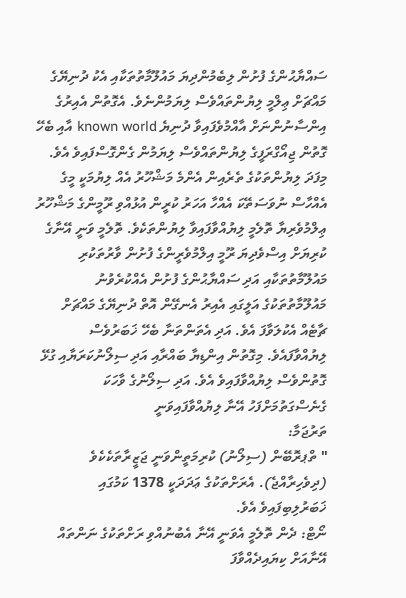ސައްޔާޙުންގެ ފުށުން ލިބެމުންދިޔަ މައުލޫމާތުތަކާއި އެކު ދުނިޔޭގެ މައްޗަށް ޢިލްމީ ލިޔުންތައްވެސް ލިޔަމުންނެވެ. އެގޮތުން އެއިރުގެ އިންސާނުންނަށް އާއްމުވެފައިވާ ދުނިޔެ known world އާއި ބެހޭ ގޮތުން ޖިއޯގްރަފީގެ ލިޔުންތައްވެސް ލިޔަމުން ގެންގޮސްފައިވެ އެވެ.
މިފަދަ ލިޔުންތަކުގެ ތެރެއިން އެންމެ މަޝްހޫރު އެއް ލިޔުމަކީ މީގެ އެއްހާސް ނުވަސަތޭކަ އެއްހާ އަހަރު ކުރީން އުޅުއްވި ރޫމީންގެ މަޝްހޫރު ޢިލްމުވެރިޔާ ތޮލެމީ ލިޔުއްވާފައިވާ ލިޔުންތަކެވެ. ތޮލެމީ ވަނީ އޭނާގެ ކުރިޔަށް އިސްވެދިޔަ ރޫމީ އިލްމުވެރީންގެ ފުށުން ވާރުތަކުރި މައުލޫމާތުތަކާއި އަދި ސައްޔާޙުންގެ ފުށުން އެއްކުރެވުނު މައުލޫމާތުތަކުގެ އަލީގައި އެއިރު އެނގޭން އޮތް ދުނިޔޭގެ މައްޗަށް ޗާޓެއް އެކުލަވާފަ އެވެ. އަދި އެތަންތަނާ ބެހޭ ޚަބަރުވެސް ލިޔުއްވާފައެވެ. މިގޮތުން އިންޑިޔާ ބައްރާއި އަދި ސިލޯނުކަރަޔާއި ގުޅޭ ގޮތުންވެސް ލިޔުއްވާފައިވެ އެވެ. އަދި ސިލޯނުގެ ވާހަކަ ގެނެސްގަތުމަށްފަހު އޭނާ ލިޔުއްވާފައިވަނީ
ތަރުޖަމާ:
" ތްޕރޮބޭން (ސިލޯނު) ކުރިމަތީންވަނީ ޖަޒީރާތަކެކެވެ (ދިވެހިރާއްޖެ). އެރަށްތަކުގެ ޢަދަދަކީ 1378 ކަމުގައި ޚަބަރުލިބިފައިވެ އެވެ.
ނޯޓް: ދެން ތޮލެމީ އެވަނީ އޭނާ އެބުނުއްވި ރަށްތަކުގެ ނަންތައް އޭނާއަށް ކިޔައިދެއްވާފަ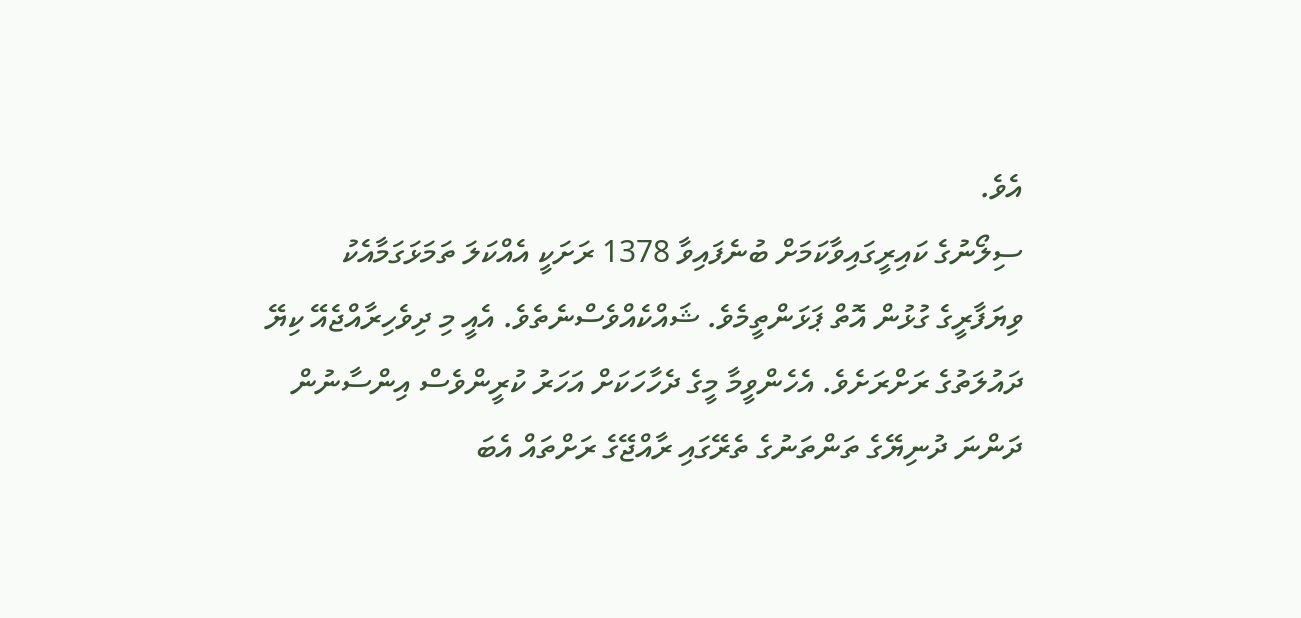އެވެ.
ސިލޯނުގެ ކައިރީގައިވާކަމަށް ބުނެފައިވާ 1378 ރަށަކީ އެއްކަލަ ތަމަޅަގަމާއެކު ވިޔަފާރީގެ ގުޅުން އޮތް ޕަޅަންތީމެވެ. ޝައްކެއްވެސްނެތެވެ. އެއީ މި ދިވެހިރާއްޖެއޭ ކިޔޭ ދައުލަތުގެ ރަށްރަށެވެ. އެހެންވީމާ މީގެ ދެހާހަކަށް އަހަރު ކުރީންވެސް އިންސާނުން ދަންނަ ދުނިޔޭގެ ތަންތަނުގެ ތެރޭގައި ރާއްޖޭގެ ރަށްތައް އެބަ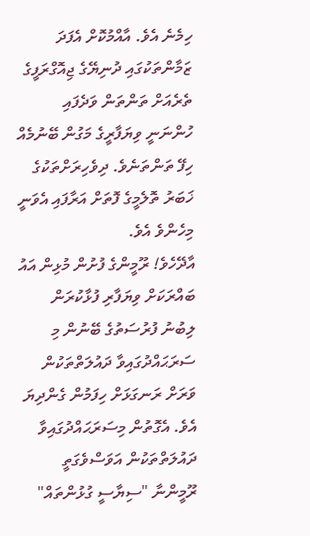ހިމެނެ އެވެ. އާއްމުކޮށް އެފަދަ ޒަމާންތަކުގައި ދުނިޔޭގެ ޖިއޮގްރަފީގެ ތެރެއަށް ތަންތަން ވަދެފައި ހުންނަނީ ވިޔަފާރީގެ މަގުން ބޭނުމެއް ހިފޭ ތަންތަނެވެ. ދިވެހިރަށްތަކުގެ ޚަބަރު ތޮލެމީގެ ފޮތަށް އަރާފައި އެވަނީ މިހެންވެ އެވެ.
އާދޭހެވެ! ރޫމީންގެ ފުށުން މުޅިން އައު ބައްރަކަށް ވިޔަފާރި ފުޅާކުރަން ލިބުނު ފުރުސަތުގެ ބޭނުން މި ސަރަޙައްދުގައިވާ ދައުލަތްތަކުން ވަރަށް ރަނގަޅަށް ހިފަމުން ގެންދިޔަ އެވެ. އެގޮތުން މިސަރަޙައްދުގައިވާ ދައުލަތްތަކުން އަވަސްވެގަތީ ރޫމީންނާ "ސިޔާސީ ގުޅުންތައް"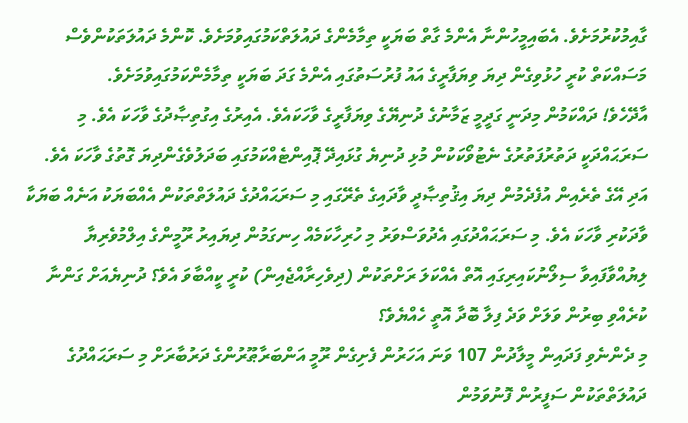ގާއިމުކުރުމަށެވެ. އެބައިމީހުންނާ އެންމެ ގާތް ބަޔަކީ ތިމާމެންގެ ދައުލަތްކަމުގައިވުމަށެވެ. ކޮންމެ ދައުލަތަކުންވެސް މަސައްކަތް ކުރީ ހުޅުވިގެން ދިޔަ ވިޔަފާރީގެ އައު ފުރުސަތުގައި އެންމެ ގަދަ ބަޔަކީ ތިމާމެންކަމުގައިވުމަށެވެ.
އާދޭހެވެ! ދައްކަމުން މިދަނީ ގަދީމީ ޒަމާނުގެ ދުނިޔޭގެ ވިޔަފާރީގެ ވާހަކައެވެ. އެއިރުގެ އިގުތިޞާދުގެ ވާހަކަ އެވެ. މި ސަރަޙައްދަކީ ދަތުރުފަތުރުގެ ނެޓުވޯކަކުން މުޅި ދުނިޔެ ގުޅައިދޭ ޕޮއިންޓެއްކަމުގައި ބަދަލުވެގެންދިޔަ ގޮތުގެ ވާހަކަ އެވެ. އަދި އޭގެ ތެރެއިން އުފެދެމުން ދިޔަ އިޤުތިޞާދީ ވާދައިގެ ތެރޭގައި މި ސަރަޙައްދުގެ ދައުލަތްތަކުން އެއްބަޔަކު އަނެއް ބަޔަކާ ވާދަކުރި ވާހަކަ އެވެ. މި ސަރަޙައްދުގައި އެދުވަސްވަރު މި ހުރިހާކަމެއް ހިނގަމުން ދިޔައިރު ރޫމީންގެ އިލްމުވެރިޔާ ލިޔުއްވާފައިވާ ސިލޯނުކައިރިގައި އޮތް އެއްކަލަ ރަށްތަކުން (ދިވެހިރާއްޖެއިން) ކުރީ ކީއްބާވަ އެވެ؟ ދުނިޔެއަށް ގަންނާ ކުރެއްވި ބިރުން ވަލަށް ވަދެ ފިލާ ބޮދާ އޮތީ ހެއްޔެވެ؟
މި ދެންނެވި ފަދައިން މީލާދުން 107 ވަނަ އަހަރުން ފެށިގެން ރޫމީ އަންބަރާޠޫރުންގެ ދަރުބާރަށް މި ސަރަޙައްދުގެ ދައުލަތްތަކުން ސަފީރުން ފޮނުވަމުން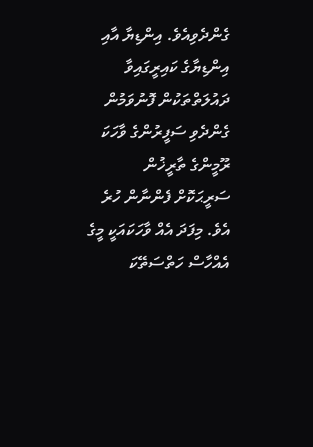ގެންދެވިއެވެ. އިންޑިޔާ އާއި އިންޑިޔާގެ ކައިރީގައިވާ ދައުލަތްތަކުން ފޮނުވަމުން ގެންދެވި ސަފީރުންގެ ވާހަކަ ރޫމީންގެ ތާރީޚުން ސަރީޙަކޮށް ފެންނާން ހުރެ އެވެ. މިފަދަ އެއް ވާހަކައަކީ މީގެ އެއްހާސް ހަތްސަތޭކަ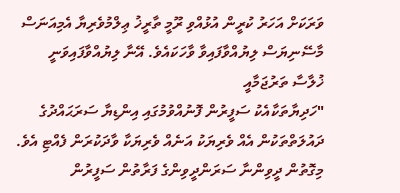ވަރަކަށް އަހަރު ކުރީން އުޅުއްވި ރޫމީ ތާރީޚު ޢިލްމުވެރިޔާ އެމިއަނަސް މާސޭނިޔަސް ލިޔުއްވާފައިވާ ވާހަކައެވެ. އޭނާ ލިޔުއްވާފައިވަނީ
ޚުލާސާ ތަރުޖަމާއީ
"ހަދިޔާތަކާއެކު ސަފީރުން ފޮނުއްވުމުގައި އިންޑިޔާ ސަރަޙައްދުގެ ދައުލަތްތަކުން އެއް ވެރިޔަކު އަނެއް ވެރިޔަކާ ވާދަކުރަން ފެއްޓި އެވެ. މިގޮތުން ދީވިންނާ ސަރަންދީވިންގެ ފަރާތުން ސަފީރުން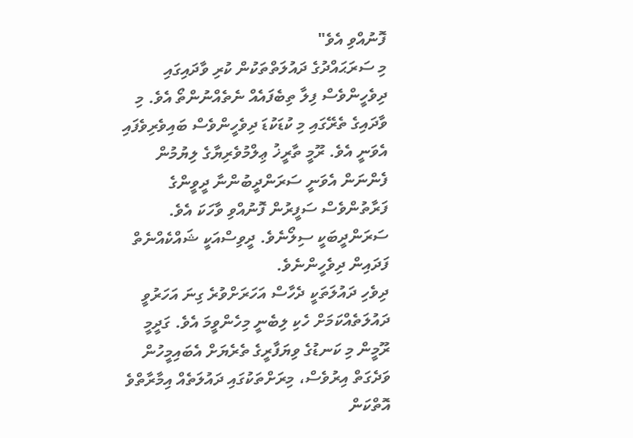ފޮނުއްވި އެވެ"
މި ސަރަޙައްދުގެ ދައުލަތްތަކުން ކުރި ވާދައިގައި ދިވެހީންވެސް ފިލާ ތިބެފައެއް ނެތެއްނުންތޯ އެވެ. މި ވާދައިގެ ތެރޭގައި މި ކުޑަކުޑަ ދިވެހީންވެސް ބައިވެރިވެފައި އެވަނީ އެވެ. ރޫމީ ތާރީޚު ޢިލްމުވެރިޔާގެ ލިޔުމުން ފެންނަން އެވަނީ ސަރަންދީބުންނާ ދީވީންގެ ފަރާތުންވެސް ސަފީރުން ފޮނުއްވި ވާހަކަ އެވެ. ސަރަންދީބަކީ ސިލޯނެވެ. ދީވިސްއަކީ ޝައްކެއްނެތް ފަދައިން ދިވެހީންނެވެ.
ދިވެހި ދައުލަތަކީ ދެހާސް އަހަރަށްވުރެ ގިނަ އަހަރުވީ ދައުލަތެއްކަމަށް ހެކި ލިބެނީ މިހެންވީމަ އެވެ. ގަދީމީ ރޫމީން މި ކަނޑުގެ ވިޔަފާރީގެ ތެރެޔަށް އެބައިމީހުން ވަދެގަތް އިރުވެސް، މިރަށްތަކުގައި ދައުލަތެއް އިމާރާތްވެ އޮތްކަން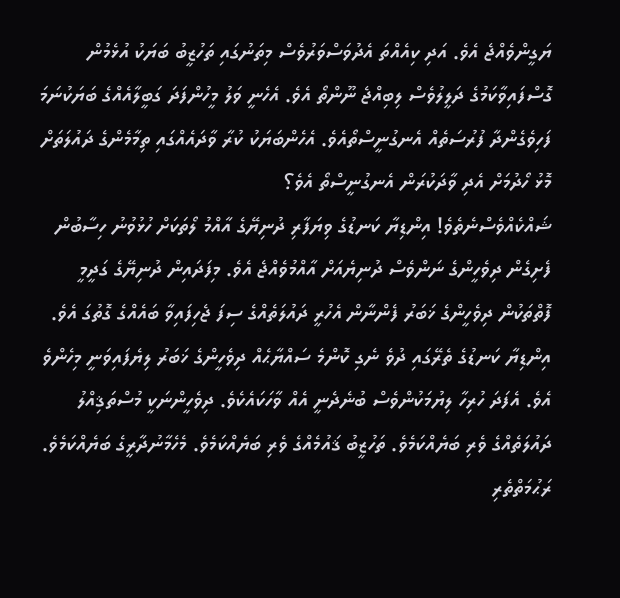ޔަގީންވެއްޖެ އެވެ. އަދި ކިއެއްތަ އެދުވަސްވަރުވެސް މިތަނުގައި ތަހުޒީބު ބަޔަކު އުޅެމުން ގޮސްފައިވާކަމުގެ ދަލީލުވެސް ލިބިއްޖެ ނޫންތޯ އެވެ. އެހެނީ ވަލު މީހުންފަދަ ގަބީލާއެއްގެ ބަޔަކުނަމަ ފަހިވެގެންދާ ފުރުސަތެއް އެނގުނީސްތޯއެވެ. އެހެންބަޔަކު ކުރާ ވާދައެއްގައި ތިމާމެންގެ ދައުލަތަށް މޮޅު ހޯދުމަށް އެދި ވާދަކުރަން އެނގުނީސްތޯ އެވެ؟
ޝައްކެއްވެސްނެތެވެ! އިންޑިޔާ ކަނޑުގެ ވިޔަފާރި ދުނިޔޭގެ އާއްމު ލޯތަކަށް ހުޅުވުނު ހިސާބުން ފެށިގެން ދިވެހީންގެ ނަންވެސް ދުނިޔެއަށް އާއްމުވެއްޖެ އެވެ. މިފަދައިން ދުނިޔޭގެ ގަދީމީ ފޮތްތަކުން ދިވެހީންގެ ޚަބަރު ފެންނާން އެހުރީ ދައުލަތެއްގެ ސިފަ ޖެހިފައިވާ ބައެއްގެ ގޮތުގަ އެވެ. އިންޑިޔާ ކަނޑުގެ ތެރޭގައި ދުވެ ނެގި ކޮންމެ ސައްޔާޙެއް ދިވެހީންގެ ޚަބަރު ލިޔެފައިވަނީ މިހެންވެ އެވެ. އެފަދަ ހުރިހާ ލިޔުމަކުންވެސް ބުނެދެނީ އެއް ވާހަކައެކެވެ. ދިވެހީންނަކީ މުސްތަޤިއްލު ދައުލަތެއްގެ ވެރި ބަޔެއްކަމެވެ. ތަހުޒީބު ޤައުމެއްގެ ވެރި ބަޔެއްކަމެވެ. މެހެމާނުދާރީގެ ބަޔެއްކަމެވެ. ރަޙުމަތްތެރި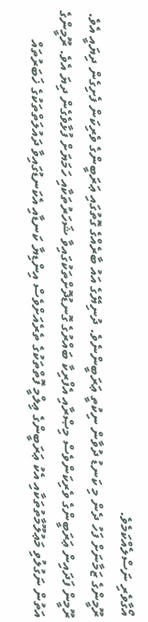އޯގާވެރި ނަސްލެއްކަމެވެ.
ރޫމީންގެ ޒަމާނަށް ފަހު ދެން މި ކަނޑު ދުވާން ނިކުތީ ޢަރަބީންނެވެ. ދުނިޔޭގެ އައު ބާރެއްގެ ގޮތުގައި ޢަރަބީންގެ ވެރިކަން ފެށިގެން ދިޔައީ އެވެ. ރޫމީން ފަދައިން ޢަރަބީންގެ ވެރިކަންވެސް މިޞްރާއި އެފްރިކާ ބައްރުގެ ގޮނޑުދޮށްތަކުގައިވާ ޝަހަރުތަކާއި ހަމަޔަށް ފުޅާވެގެން ދިޔަ އެވެ. ރޫމީންގެ އަތުން ނަގުލުވި މަޢުލޫމާތުތަކާއި އެކު ޢަރަބީންގެ ޢިލްމީ ފޮތްތަކުގެ ތެރެއަށްވެސް އިންޑިޔާ ކަނޑާއި އެކަނޑުގައިވާ ދައުލަތްތަކުގެ ޚަބަރުތައް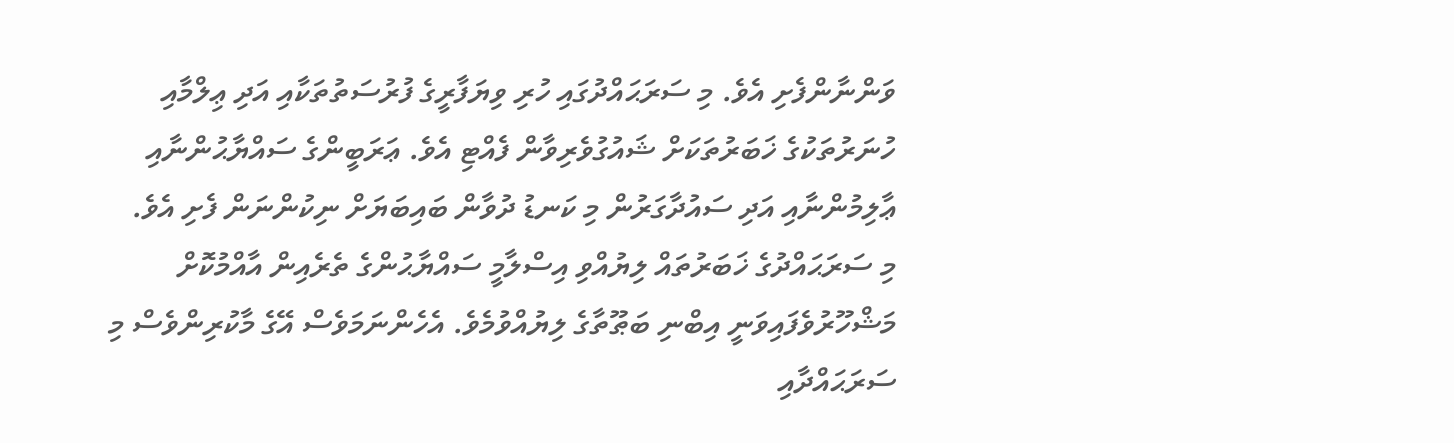ވަންނާންފެށި އެވެ. މި ސަރަޙައްދުގައި ހުރި ވިޔަފާރީގެ ފުރުސަތުތަކާއި އަދި ޢިލްމާއި ހުނަރުތަކުގެ ޚަބަރުތަކަށް ޝައުގުވެރިވާން ފެއްޓި އެވެ. ޢަރަބީންގެ ސައްޔާޙުންނާއި ޢާލިމުންނާއި އަދި ސައުދާގަރުން މި ކަނޑު ދުވާން ބައިބަޔަށް ނިކުންނަން ފެށި އެވެ.
މި ސަރަޙައްދުގެ ޚަބަރުތައް ލިޔުއްވި އިސްލާމީ ސައްޔާޙުންގެ ތެރެއިން އާއްމުކޮށް މަޝްހޫރުވެފައިވަނީ އިބްނި ބަޠޫތާގެ ލިޔުއްވުމެވެ. އެހެންނަމަވެސް އޭގެ މާކުރިންވެސް މި ސަރަޙައްދާއި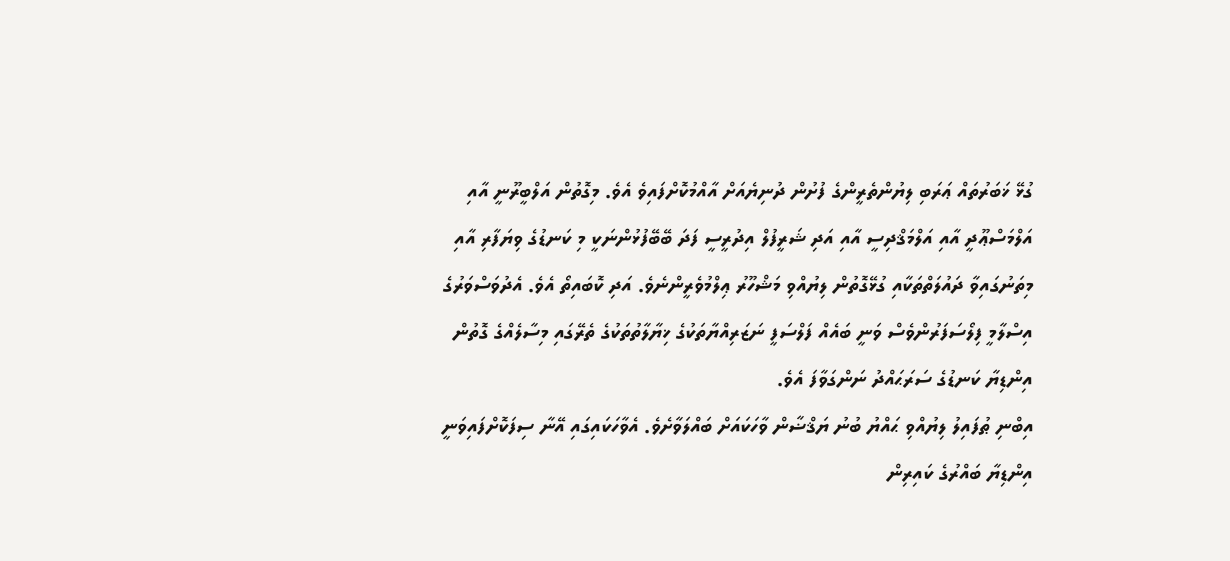ގުޅޭ ޚަބަރުތައް ޢަރަބި ލިޔުންތެރީންގެ ފުށުން ދުނިޔެއަށް އާއްމުކޮށްފައިވެ އެވެ. މިގޮތުން އަލްބީރޫނީ އާއި އަލްމަސްޢޫދީ އާއި އަލްމަޤްދިސީ އާއި އަދި ޝަރީފުލް އިދުރީސީ ފަދަ ބޭބޭފުޅުންނަކީ މި ކަނޑުގެ ވިޔަފާރި އާއި މިތަނުގައިވާ ދައުލަތްތަކާއި ގުޅޭގޮތުން ލިޔުއްވި މަޝްހޫރު ޢިލްމުވެރީންނެވެ. އަދި ކޮބައިތޯ އެވެ. އެދުވަސްވަރުގެ އިސްލާމީ ފިލޯސަފަރުންވެސް ވަނީ ބައެއް ފަލްސަފީ ނަޒަރިއްޔާތަކުގެ ޚިޔާލާތުތަކުގެ ތެރޭގައި މިސާލެއްގެ ގޮތުން އިންޑިޔާ ކަނޑުގެ ސަރަޙައްދު ނަންގަވާފަ އެވެ.
އިބްނި ޠުފައިލު ލިޔުއްވި ޙައްޔު ބުނު ޔަޤްޟާން ވާހަކައަށް ބައްލަވާށެވެ. އެވާހަކައިގައި އޭނާ ސިފަކޮށްފައިވަނީ އިންޑިޔާ ބައްރުގެ ކައިރިން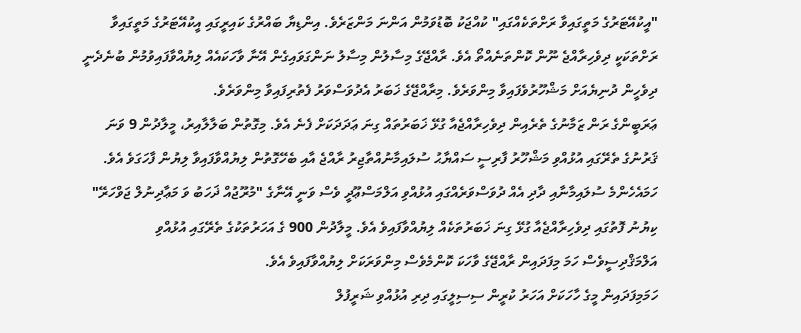"އީކުއޭޓަރުގެ މަތީގައިވާ ރަށްތަކެއްގައި" ކުއްޖަކު ބޮޑުވަމުން އަންނަ މަންޒަރެވެ. އިންޑިޔާ ބައްރުގެ ކައިރީގައި އީކުއޭޓަރުގެ މަތީގައިވާ ރަށްތަކަކީ ދިވެހިރާއްޖެ ނޫން ކޮންތަނެއްތޯ އެވެ. ރާއްޖޭގެ މިސާލުން މިސާލު ނަންގަވައިގެން އޭނާ ވާހަކައެއް ލިޔުއްވާފައިވުމުން ބުނެދެނީ ދިވެހީން ދުނިޔެއަށް މަޝްހޫރުވެފައިވާ މިންވަރެވެ. މިރާއްޖޭގެ ޚަބަރު އެދުވަސްވަރު ފެތުރިފައިވާ މިންވަރެވެ.
ޢަރަބީންގެ ރަން ޒަމާނުގެ ތެރެއިން ދިވެހިރާއްޖެއާ ގުޅޭ ޚަބަރުތައް ގިނަ ޢަދަދަކަށް ފެނެ އެވެ. މިގޮތުން ބަލާލާއިރު، މީލާދުން 9 ވަނަ ޤަރުނުގެ ތެރޭގައި އުޅުއްވި މަޝްހޫރު ފާރިސީ ސައްޔާޙު ސުލައިމާނުއްތާޖިރު ރާއްޖެ އާއި ބެހޭގޮތުން ލިޔުއްވާފައިވާ ލިޔުން ފާހަގަވެ އެވެ. ހަމައެހެންމެ ސުލައިމާނާއި ދާދި އެއް ދުވަސްވަރެއްގައި އުޅުއްވި އަލްމަސްޢޫދީ ވެސް ވަނީ އޭނާގެ "މުރޫޖުއް ޛަހަބު ވަ މަޢާދިނުލް ޖަވްހަރޭ" ކިޔުނު ފޮތުގައި ދިވެހިރާއްޖެއާ ގުޅޭ ގިނަ ޚަބަރުތަކެއް ލިޔުއްވާފައިވެ އެވެ. މީލާދުން 900 ގެ އަހަރުތަކުގެ ތެރޭގައި އުޅުއްވި އަލްމަޤްދިސީވެސް ހަމަ މިފަދައިން ރާއްޖޭގެ ވާހަކަ ކޮންމެވެސް މިންވަރަކަށް ލިޔުއްވާފައިވެ އެވެ.
ހަމަމިފަދައިން މީގެ ހާހަކަށް އަހަރު ކުރީން ސިސިލީގައި ދިރި އުޅުއްވި ޝަރީފުލް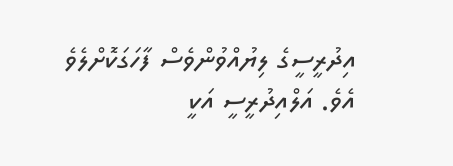އިދުރީސީގެ ލިޔުއްވުންވެސް ފާހަގަކޮށްލެވެ އެވެ. އަލްއިދުރީސީ އަކީ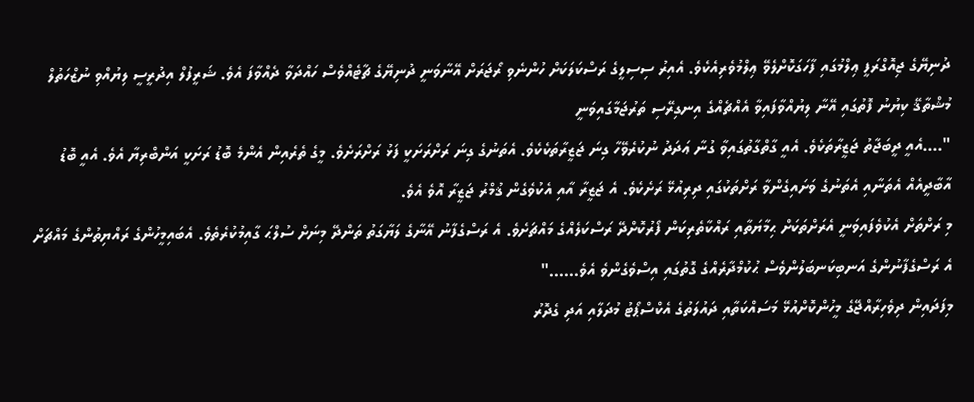ދުނިޔޭގެ ޖިއޮގްރަފީ ޢިލްމުގައި ފާހަގަކޮށްލެވޭ ޢިލްމުވެރިއެކެވެ. އެއިރު ސިސިލީގެ ރަސްކަލަކަށް ހުންނެވި ރޯޖަރަށް އޭނާވަނީ ދުނިޔޭގެ ޗާޓެއްވެސް ހައްދަވާ ދެއްވާފަ އެވެ. ޝަރީފުލް އިދުރީސީ ލިޔުއްވި ނުޒްހަތުލް މުޝްތާޤޭ ކިޔުނު ފޮތުގައި އޭނާ ލިޔުއްވާފައިވާ އެއްޗެއްގެ އިނގިރޭސި ތަރުޖަމާގައިވަނީ
"....އެއީ ދީބަޖާތު ޖަޒީރާތަކެވެ. އެއީ ގާތްގާތުގައިވާ ގުނާ ޢަދަދު ނުކުރެވޭހާ ގިނަ ޖަޒީރާތަކެކެވެ. އެތަނުގެ ގިނަ ރަށްރަށަކީ ފަޅު ރަށްރަށެވެ. މީގެ ތެރެއިން އެންމެ ބޮޑު ރަށަކީ އަންބްރިޔާ އެވެ. އެއީ ބޮޑު އާބާދީއެއް އެތަނާއި އެތަނުގެ ވަށައިގެންވާ ރަށްތަކުގައި ދިރިއުޅޭ ރަށެކެވެ. އެ ޖަޒީރާ އާއި އެކުވެގެން ޤުމްރު ޖަޒީރާ އޮވެ އެވެ.
މި ރަށްތަށް އެކުވެފައިވަނީ އެރަށްތަކަށް ޙިމާޔަތާއި ރައްކާތެރިކަން ފޯރުކޮށްދޭ ރަސްކަލެއްގެ މައްޗަށެވެ. އެ ރަސްގެފާނު އޭނާގެ ލަޔާގަތު ތަންދޭ މިނަށް ސުލްޙަ ގާއިމުކުރެތެވެ. އެބައިމީހުންގެ ރައްޔިތުންގެ މައްޗަށް އެ ރަސްގެފާނުންގެ އަނބިކަނބަލުންވެސް ޙުކުމްދާރެއްގެ ގޮތުގައި އިސްވެގެންވެ އެވެ......"
މިފަދައިން ދިވެހިރާއްޖޭގެ މީހުންކޮށްއުޅޭ މަސައްކަތާއި ދައުލަތުގެ އެކްސްޕޯޓު މުދަލާއި އަދި ގެދޮރު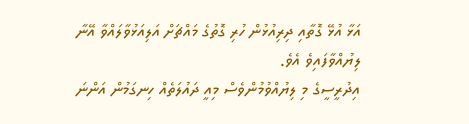އަޅާ އުޅޭ ގޮތާއި ދިރިއުޅުން ހުރި ގޮތުގެ މައްޗަށް އަލިއަޅުވާލައްވާ އޭނާ ލިޔުއްވާފައިވެ އެވެ.
އިދުރީސީގެ މި ލިޔުއްވުމުންވެސް މިއީ ދައުލަތެއް ހިނގަމުން އަންނަ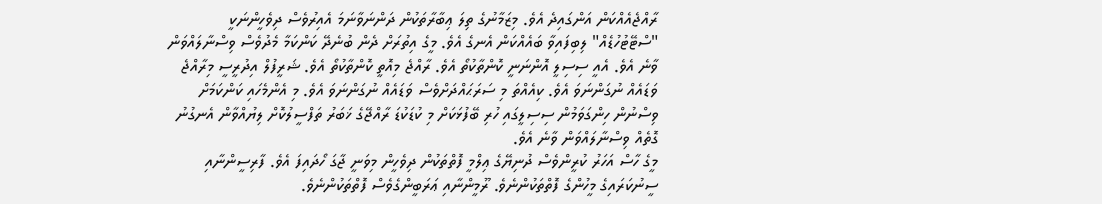ރާއްޖެއެއްކަން އަންގައިދެ އެވެ. މިޒަމާނުގެ ތިލަ ޢިބާރާތަކުން ދަންނަވާނަމަ އެއިރުވެސް ދިވެހީންނަކީ "ސްޓޭޓުހުޑެއް" ލިބިފައިވާ ބައެއްކަން އެނގެ އެވެ. މީގެ އިތުރަށް ދެން ބުނެދޭ ކަންކަމާ މެދުވެސް ވިސްނާލައްވަން ވާނެ އެވެ. އެއީ ސިސިލީ އޮންނަނީ ކޮންތާކުތޯ އެވެ. ރާއްޖެ މިއޮތީ ކޮންތާކުތޯ އެވެ. ޝަރީފުލް އިދުރީސީ މިރާއްޖެ ވަޑައެއް ނުގަންނަވަ އެވެ. ކިއެއްތަ މި ސަރަޙައްދަށްވެސް ވަޑައެއް ނުގަންނަވަ އެވެ. މި އެންމެހައި ކަންކަމަށް ވިސްނުން ހިންގަވަމުން ސިސިލީގައި ހުރި ބޭފުޅަކަށް މި ކުޑަކުޑަ ރާއްޖޭގެ ޚަބަރު ތަފްސީލުކޮށް ލިޔުއްވާން އެނގުނު ގޮތެއް ވިސްނާލައްވަން ވާނެ އެވެ.
މީގެ ހާސް އަހަރު ކުރީންވެސް ދުނިޔޭގެ ޢިލްމީ ފޮތްތަކުން ދިވެހީން މިވަނީ ޖާގަ ހޯދައިފަ އެވެ. ފާރިސީންނާއި ސީނުކަރައިގެ މީހުންގެ ފޮތްތަކުންނެވެ. ރޫމީންނާއި ޢަރަބީންގެވެސް ފޮތްތަކުންނެވެ.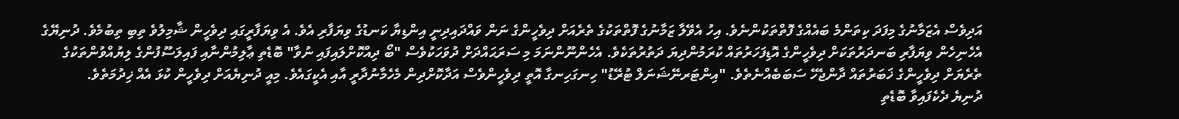އަދިވެސް އެޒަމާނުގެ މިފަދަ ކިތަންމެ ބައެއްގެ ފޮތްތަކުންނެވެ. އިހު އެވޭލާ ޒަމާނުގެ ފޮތްތަކުގެ ތެރެއަށް ދިވެހީންގެ ނަން ވައްދައިދިނީ އިންޑިޔާ ކަނޑުގެ ވިޔަފާރި އެވެ. އެ ވިޔަފާރީގައި ދިވެހީން ޝާމިލުވެ ތިބި ތިބުމެވެ. ދުނިޔޭގެ އެހެނިހެން ވިޔަފާރި ބަނދަރުތަކަށް ދިވެހީންގެ އޮޑިފަހަރުތައް ކުރަމުންދިޔަ ދަތުރުތަކެވެ. އެހެންނޫންނަމަ މި ސަރަޙައްދަށް ދުވަހަކުވެސް "ބޯ ދިއްކޮށްލައިފައި ނުވާ" ބޮޑެތި ޢާލިމުންނާއި ފައިލަސޫފުންގެ ލިޔުއްވުންތަކުގެ ތެރެޔަށް ދިވެހީންގެ ޚަބަރުތައް ދާންޖެހޭ ސަބަބެއްނެތެވެ. "އިންޓަރނޭޝަނަލް ޓުރޭޑު" ހިނގަހިނގާ އޮތީ ދިވެހީންވެސް އަދާކޮށްދިން މެހެމާނުދާރީ އާއި އެކީގައެވެ. މިއީ ދުނިޔެއަށް ދިވެހީން ކުޅަ އެއް ޚިދުމަތެވެ.
ދުނިޔެ ދެކެފައިވާ ބޮޑެތި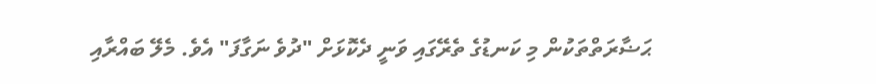ޙަޟާރަތްތަކުން މި ކަނޑުގެ ތެރޭގައި ވަނީ ދެކޮޅަށް "ދުވެ ނަގާފަ" އެވެ. މެލޭ ބައްރާއި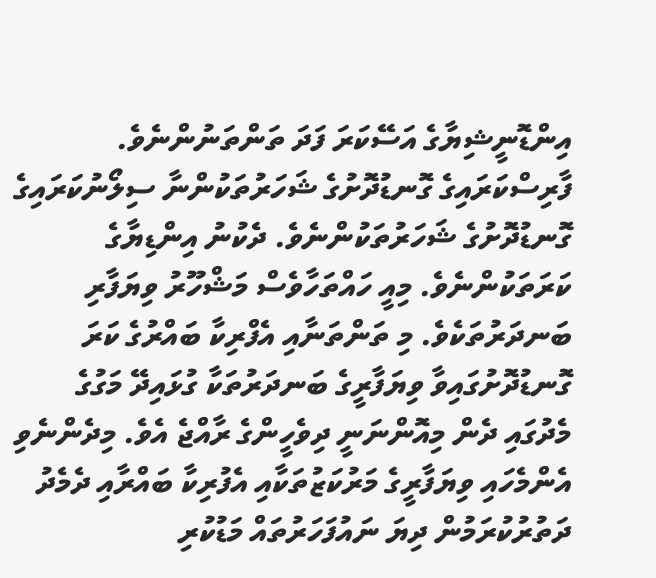އިންޑޮނީޝިޔާގެ އަސޭކަރަ ފަދަ ތަންތަނުންނެވެ. ފާރިސްކަރައިގެ ގޮނޑުދޮށުގެ ޝަހަރުތަކުންނާ ސިލޯނުކަރައިގެ ގޮނޑުދޮށުގެ ޝަހަރުތަކުންނެވެ. ދެކުނު އިންޑިޔާގެ ކަރަތަކުންނެވެ. މިއީ ހައްތަހާވެސް މަޝްހޫރު ވިޔަފާރި ބަނދަރުތަކެވެ. މި ތަންތަނާއި އެފްރިކާ ބައްރުގެ ކަރަ ގޮނޑުދޮށުގައިވާ ވިޔަފާރީގެ ބަނދަރުތަކާ ގުޅައިދޭ މަގުގެ މެދުގައި ދެން މިއޮންނަނީ ދިވެހީންގެ ރާއްޖެ އެވެ. މިދެންނެވި އެންމެހައި ވިޔަފާރީގެ މަރުކަޒުތަކާއި އެފުރިކާ ބައްރާއި ދެމެދު ދަތުރުކުރަމުން ދިޔަ ނައުފަހަރުތައް މަޑުކުރި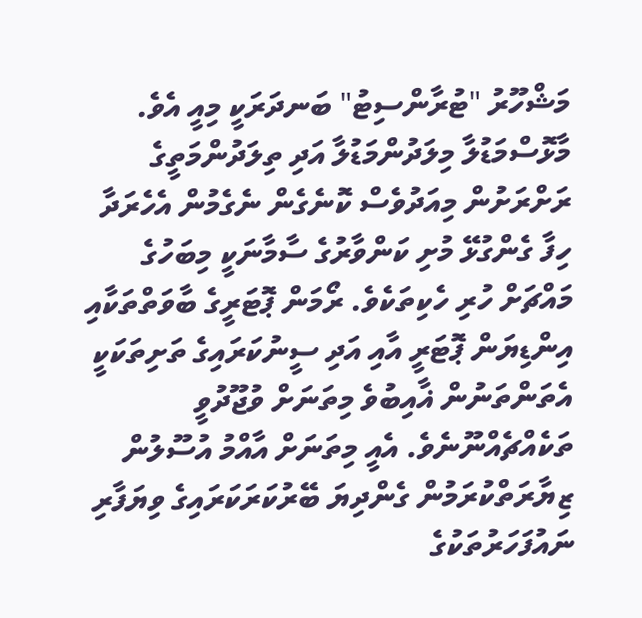މަޝްހޫރު "ޓުރާންސިޓު" ބަނދަރަކީ މިއީ އެވެ.
މާޅޮސްމަޑުލާ މިލަދުންމަޑުލާ އަދި ތިލަދުންމަތީގެ ރަށްރަށުން މިއަދުވެސް ކޮނެގެން ނެގެމުން އެހެރަދާ ހިފާ ގެންގުޅޭ މުށި ކަންވާރުގެ ސާމާނަކީ މިބަހުގެ މައްޗަށް ހުރި ހެކިތަކެވެ. ރޯމަން ޕޮޓަރީގެ ބާވަތްތަކާއި އިންޑިޔަން ޕޮޓަރީ އާއި އަދި ސީނުކަރައިގެ ތަށިތަކަކީ އެތަންތަނުން ޣާއިބުވެ މިތަނަށް ވުޖޫދުވީ ތަކެއްޗެއްނޫނެވެ. އެއީ މިތަނަށް އާއްމު އުސޫލުން ޒިޔާރަތްކުރަމުން ގެންދިޔަ ބޭރުކަރަކަރައިގެ ވިޔަފާރި ނައުފަހަރުތަކުގެ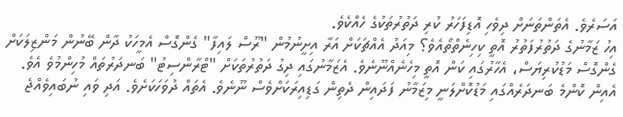އަސަރެވެ. އެތަންތަނަށް ދިވެހި އޮޑިފަހަރު ކުރި ދަތުރުތަކުގެ ހެއްކެވެ.
އިހު ޒަމާނުގެ ދަތުރުފަތުރު އޮތީ ކިހިނެތްތޯއެވެ؟ މިއަދު އެއްޗަކަށް އަރާ އިށީނުމުން "ރޫސް ލައިފާ" ގެންގޮސް އެމީހަކު ދާން ބޭނުން މަންޒިލަކަށް ގެންގޮސް މަޑުކުރިޔަސް، އެހާރުގައި ކަން އޮތީ މިހެނެއްނޫނެވެ. އެޒަމާނުގައި ދިގު ދަތުރުތަކަށް "ޓްރާންސިޓު" ބަނދަރުތައް މުހިންމުވެ އެވެ. އެއިން ކޮންމެ ބަނދަރެއްގައި މަޑުކޮށްލަނީ މިޒަމާނު ފަދައިން ދެތިން ގަޑިއިރަކަށްވެސް ނޫނެވެ. އެތައް ދުވަހަކަށެވެ. އަދި ވައި ނުބައިވެއްޖެ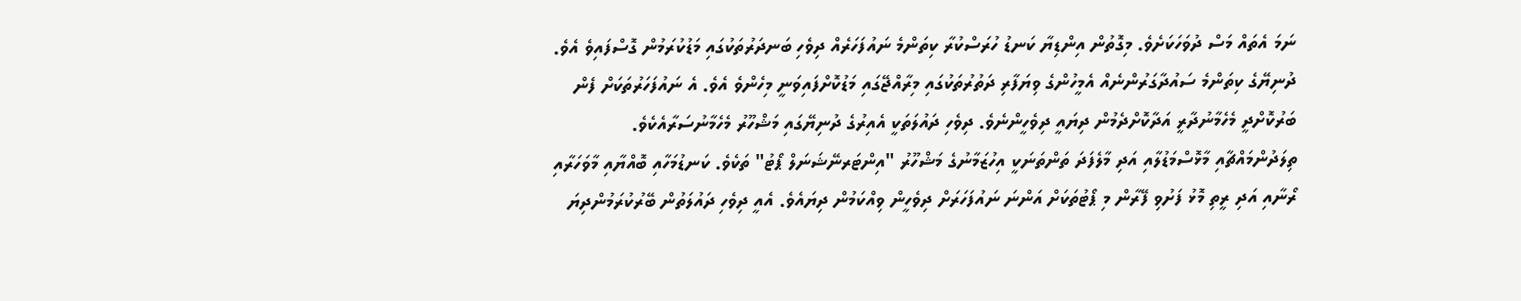ނަމަ އެތައް މަސް ދުވަހަކަށެވެ. މިގޮތުން އިންޑިޔާ ކަނޑު ހުރަސްކުރާ ކިތަންމެ ނައުފަހަރެއް ދިވެހި ބަނދަރުތަކުގައި މަޑުކުރަމުން ގޮސްފައިވެ އެވެ. ދުނިޔޭގެ ކިތަންމެ ސައުދާގަރުންނެއް އެމީހުންގެ ވިޔަފާރި ދަތުރުތަކުގައި މިރާއްޖޭގައި މަޑުކޮށްފައިވަނީ މިހެންވެ އެވެ. އެ ނައުފަހަރުތަކަށް ފެން ބަރުކޮށްދީ މެހެމާނުދާރީ އަދާކޮށްދެމުން ދިޔައީ ދިވެހީންނެވެ. ދިވެހި ދައުލަތަކީ އެއިރުގެ ދުނިޔޭގައި މަޝްހޫރު މެހެމާނުސަރާއެކެވެ.
ތިލަދުންމައްޗާއި މާޅޮސްމަޑުލާއި އަދި މާލެފަދަ ތަންތަނަކީ އިހުޒަމާނުގެ މަޝްހޫރު "އިންޓަރނޭޝަނަލް ޕޯޓު" ތަކެވެ. ކަނޑުމަހާއި ބޮއްޔާއި މާވަހަރާއި ރޯނާއި އަދި ރީތި މޮޅު ފަށުވި ފޭރާން މި ޕޯޓުތަކަށް އަންނަ ނައުފަހަރަށް ދިވެހީން ވިއްކަމުން ދިޔައެވެ. އެއީ ދިވެހި ދައުލަތުން ބޭރުކުރަމުންދިޔަ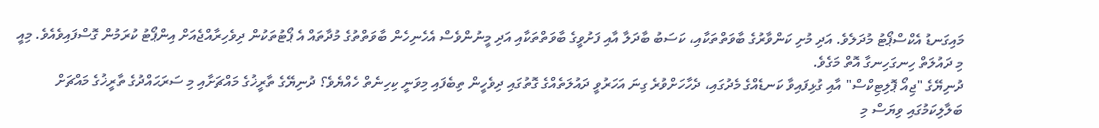މައިގަނޑު އެކްސްޕޯޓު މުދަލެވެ. އަދި މުށި ކަންވާރުގެ ބާވަތްތަކާއި، ކަސަބު ބާދަލާ އާއި ފަށުވީގެ ބާވަތްތަކާއި އަދި މީނުންވެސް އެހެނިހެން ބާވަތްތުގެ މުދާތައް އެ ޕޯޓުތަކުން ދިވެހިރާއްޖެއަށް އިންޕޯޓު ކުރަމުން ގޮސްފައިވެއެވެ. މިއީ މި ދައުލަތް ހިނގަހިނގާ އޮތް މަގެވެ.
ދުނިޔޭގެ "ޖިއޯ ޕޮލިޓިކްސް" އާއި ގުޅިފައިވާ ކަނޑެއްގެ މެދުގައި، ދެހާހަށްވުރެ ގިނަ އަހަރުވީ ދައުލަތެއްގެ ގޮތުގައި ދިވެހީން ތިބެފައި މިވަނީ ކިހިނެތް ހެއްޔެވެ؟ ދުނިޔޭގެ ތާރީޚުގެ މައްޗަށާއި މި ސަރަޙައްދުގެ ތާރީޚުގެ މައްޗަށް ބަލާލިކަމުގައި ވިޔަސް މި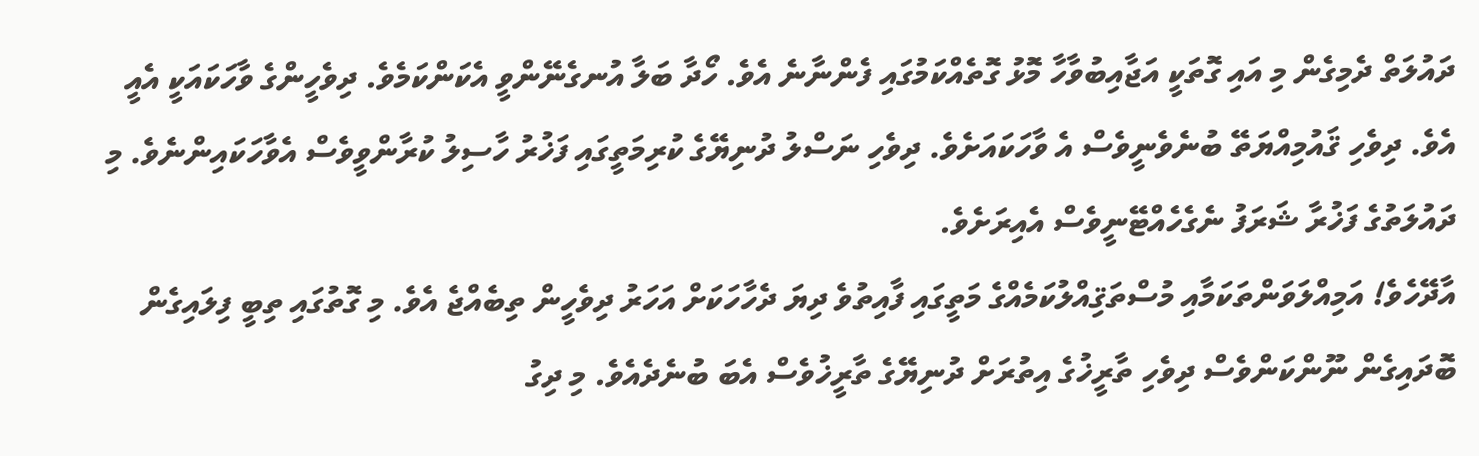ދައުލަތް ދެމިގެން މި އައި ގޮތަކީ އަޖާއިބުވާހާ މޮޅު ގޮތެއްކަމުގައި ފެންނާނެ އެވެ. ހޯދާ ބަލާ އުނގެނޭންވީ އެކަންކަމެވެ. ދިވެހީންގެ ވާހަކައަކީ އެއީ އެވެ. ދިވެހި ޤައުމިއްޔަތޭ ބުނެވެނީވެސް އެ ވާހަކައަށެވެ. ދިވެހި ނަސްލު ދުނިޔޭގެ ކުރިމަތީގައި ފަޚުރު ހާސިލު ކުރާންވީވެސް އެވާހަކައިންނެވެ. މި ދައުލަތުގެ ފަޚުރާ ޝަރަފު ނެގެހެއްޓޭނީވެސް އެއިރަށެވެ.
އާދޭހެވެ! އަމިއްލަވަންތަކަމާއި މުސްތަޤިއްލުކަމެއްގެ މަތީގައި ފާއިތުވެ ދިޔަ ދެހާހަކަށް އަހަރު ދިވެހީން ތިބެއްޖެ އެވެ. މި ގޮތުގައި ތިބީ ފިލައިގެން ބޮދައިގެން ނޫންކަންވެސް ދިވެހި ތާރީޚުގެ އިތުރަށް ދުނިޔޭގެ ތާރީޚުވެސް އެބަ ބުނެދެއެވެ. މި ދިގު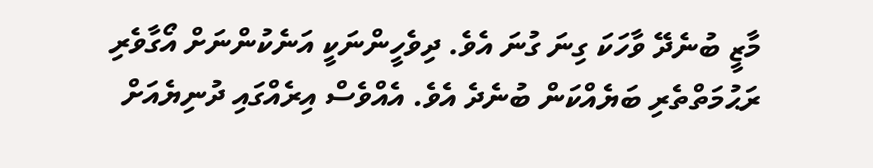މާޒީ ބުނެދޭ ވާހަކަ ގިނަ ގުނަ އެވެ. ދިވެހީންނަކީ އަނެކުންނަށް އޯގާވެރި ރަޙުމަތްތެރި ބަޔެއްކަން ބުނެދެ އެވެ. އެއްވެސް އިރެއްގައި ދުނިޔެއަށް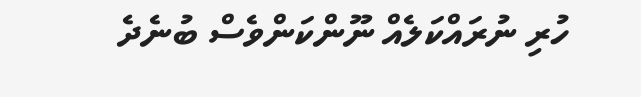ހުރި ނުރައްކަލެއް ނޫންކަންވެސް ބުނެދެ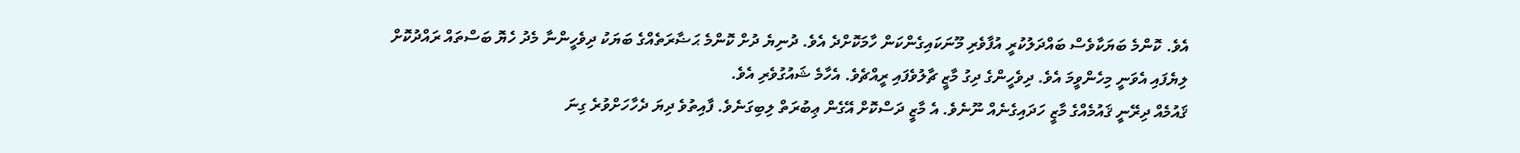އެވެ. ކޮންމެ ބަޔަކާވެސް ބައްދަލުކުރީ އުފާވެރި މޫނަކައިގެންކަން ހާމަކޮށްދެ އެވެ. ދުނިޔެ ދުށް ކޮންމެ ޙަޟާރަތެއްގެ ބަޔަކު ދިވެހީންނާ މެދު ހެޔޮ ބަސްތައް ރައްދުކޮށް ލިޔެފައި އެވަނީ މިހެންވީމަ އެވެ. ދިވެހީންގެ ދިގު މާޒީ ޗާލުވެފައި ރީއްޗެވެ. އެހާމެ ޝައުގުވެރި އެވެ.
ޤައުމެއް ދިރޭނީ ޤައުމެއްގެ މާޒީ ހަދައިގެނެއް ނޫނެވެ. އެ މާޒީ ދަސްކޮށް އޭގެން ޢިބުރަތް ލިބިގަނެވެ. ފާއިތުވެ ދިޔަ ދެހާހަށްވުރެ ގިނަ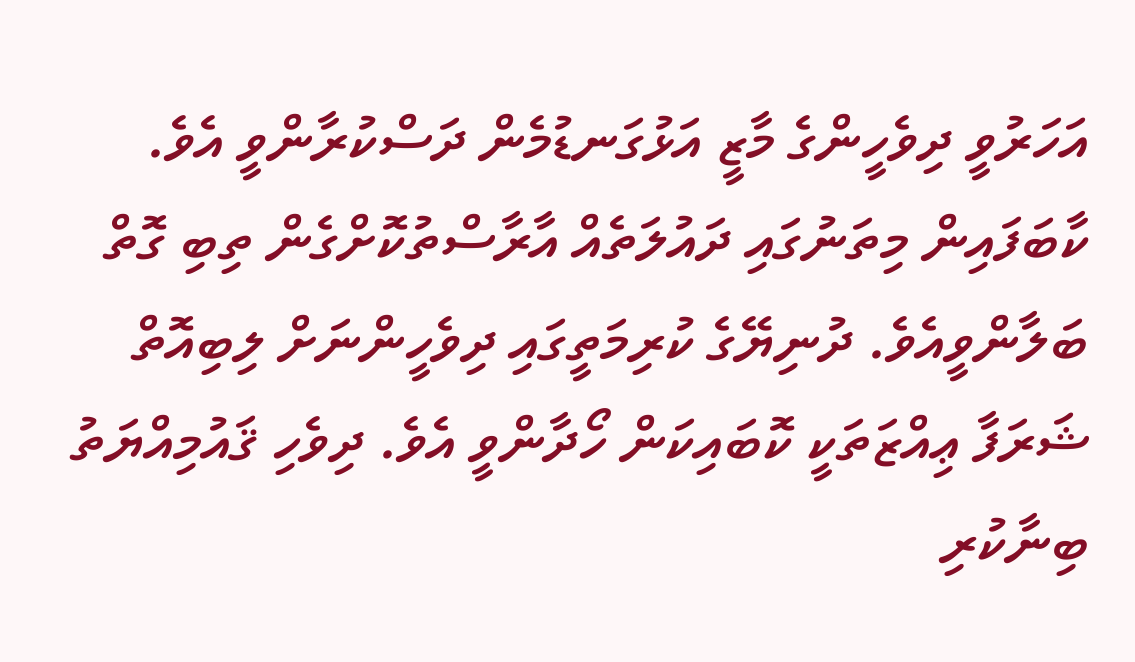އަހަރުވީ ދިވެހީންގެ މާޒީ އަޅުގަނޑުމެން ދަސްކުރާންވީ އެވެ. ކާބަފައިން މިތަނުގައި ދައުލަތެއް އާރާސްތުކޮށްގެން ތިބި ގޮތް ބަލާންވީއެވެ. ދުނިޔޭގެ ކުރިމަތީގައި ދިވެހީންނަށް ލިބިއޮތް ޝަރަފާ ޢިއްޒަތަކީ ކޮބައިކަން ހޯދާންވީ އެވެ. ދިވެހި ޤައުމިއްޔަތު ބިނާކުރި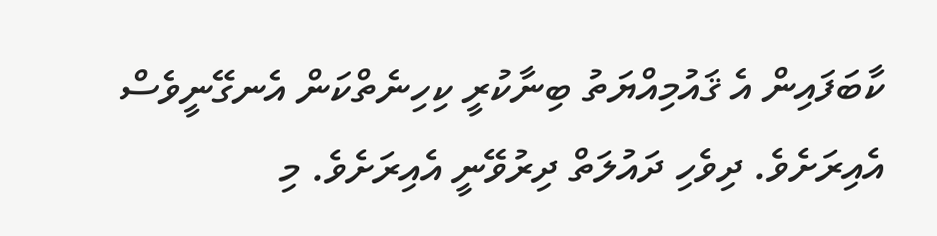ކާބަފައިން އެ ޤައުމިއްޔަތު ބިނާކުރީ ކިހިނެތްކަން އެނގޭނީވެސް އެއިރަށެވެ. ދިވެހި ދައުލަތް ދިރުވޭނީ އެއިރަށެވެ. މި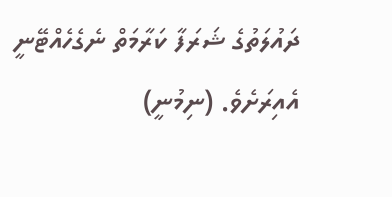ދައުލަތުގެ ޝަރަފާ ކަރާމަތް ނެގެހެއްޓޭނީ އެއިރަށެވެ. (ނިމުނީ)